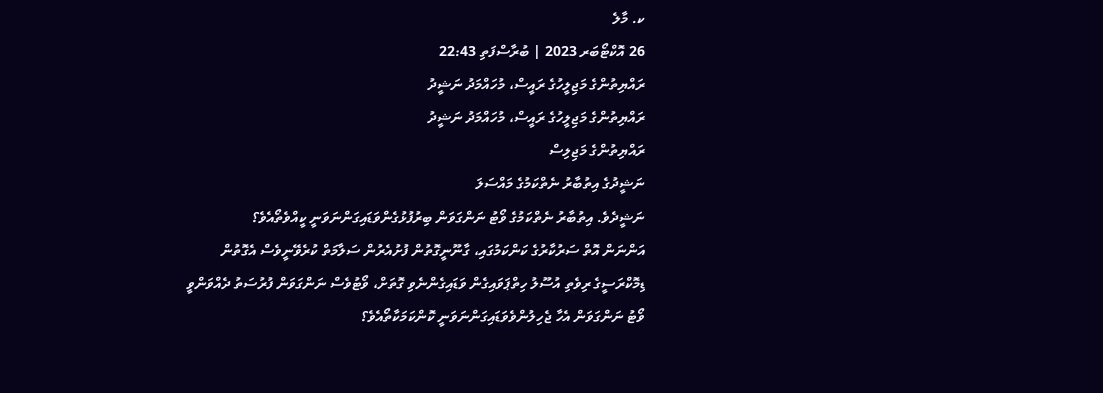ކ. މާލެ
26 އޮކްޓޯބަރ 2023 | ބުރާސްފަތި 22:43
ރައްޔިތުންގެ މަޖިލީހުގެ ރައީސް، މުހައްމަދު ނަޝީދު
ރައްޔިތުންގެ މަޖިލީހުގެ ރައީސް، މުހައްމަދު ނަޝީދު
ރައްޔިތުންގެ މަޖިލިސް
ނަޝީދުގެ އިތުބާރު ނެތްކަމުގެ މައްސަލަ
ނަޝީދެވެ. އިތުބާރު ނެތްކަމުގެ ވޯޓު ނަންގަވަން ބިރުފުޅުގެންވަޑައިގަންނަވަނީ ކީއްވެތޯއެވެ؟
އަންނަން އޮތް ސަރުކާރުގެ ކަންކަމުގައި، ގާނޫނީގޮތުން ފުށުއެރުން ސަލާމަތް ކުރެވޭނީވެސް އެގޮތުން
ޑިމޮކްރަސީގެ ރިވެތި އުސޫލު ހިތްޕަވައިގެން ވަޑައިގެންނެވި ގޮތަށް، ވޯޓުވެސް ނަންގަވަން ފުރުސަތު ދެއްވަންވީ
ވޯޓު ނަންގަވަން އެހާ ޖެހިލުންވެވަޑައިގަންނަވަނީ ކޮންކަމަކާތޯއެވެ؟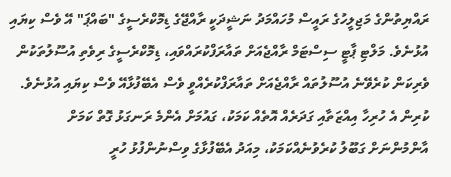ރައްޔިތުންގެ މަޖިލީހުގެ ރައީސް މުހައްމަދު ނަޝީދަކީ ރާއްޖޭގެ ޑިމޮކްރެސީގެ "ބައްޕަ" އޭ ވެސް ކިޔައި އުޅުނެވެ. މަލްޓި ޕާޓީ ސިސްޓަމް ރާއްޖެއަށް ތައާރަފްކުރައްވައި، ޑިމޮކްރެސީގެ ރިވެތި އުސޫލުތަކުން ވެރިކަން ކުރެވޭނެ އުސޫލުތައް ރާއްޖެއަށް ތައާރަފްކުރެއްވީ ވެސް އެބޭފުޅާއޭ ވެސް ކިޔައި އުޅުނެވެ. ކުރިން އެ ހުރިހާ އިއްޒަތާއި ގަދަރެއް އޮތެއް ކަމަކު، ގައުމަށް އެންމެ ރަނގަޅު ގޮތް ކަމަށް އާންމުންނަށް ގަބޫލު ކުރެވުނެއްކަމަކު، މިއަދު އެބޭފުޅާގެ ވިސްނުންފުޅު ހުރީ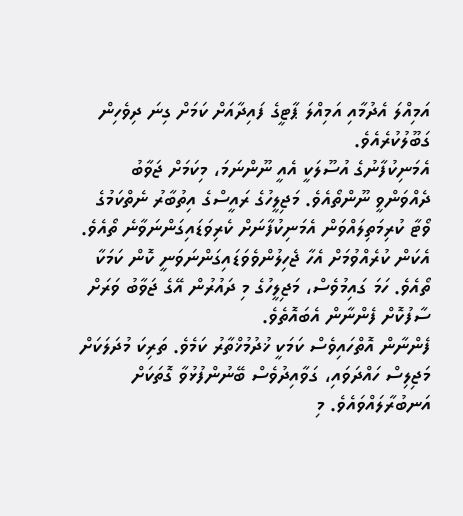އަމިއްލަ އެދުމާއި އަމިއްލަ ޕާޓީގެ ފައިދާއަށް ކަމަށް ގިނަ ދިވެހިން ގަބޫލުކުރެއެވެ.
އެމަނިކުފާނުގެ އުސޫލަކީ އެއީ ނޫންނަމަ، މިކަމަށް ޖަވާބު ދެއްވަންވީ ނޫންތޯއެވެ. މަޖިލީހުގެ ރައީސްގެ އިތުބާރު ނެތްކަމުގެ ވޯޓާ ކުރިމަތިލައްވަން އެމަނިކުފާނަށް ކެރިވަޑައިގަންނަވާނެ ތޯއެވެ. އެކަން ކުރެއްވުމަށް އެހާ ޖެހިލުންވެވަޑައިގަންނަވަނީ ކޮން ކަމަކާ ތޯއެވެ. ހަމަ ގައިމުވެސް، މަޖިލީހުގެ މި ދައުރުން އޭގެ ޖަވާބު ވަރަށް ސާފުކޮށް ފެންނާން އެބައޮތެވެ.
ފެންނާން އޮތްހައިވެސް ކަމަކީ ޚުދުމުޚްތާރު ކަމެވެ. ތަރިކަ މުދަލަކަށް މަޖިލިސް ހައްދަވައި، ގަވާއިދުވެސް ބޭނުންފުޅުވާ ގޮތަކަށް އަނބުރާލައްވައެވެ. މި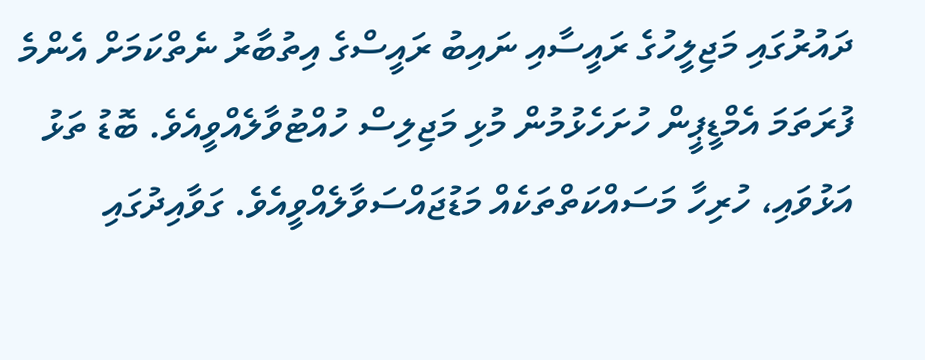ދައުރުގައި މަޖިލީހުގެ ރައީސާއި ނައިބު ރައީސްގެ އިތުބާރު ނެތްކަމަށް އެންމެ ފުރަތަމަ އެމްޑީޕީން ހުށަހެޅުމުން މުޅި މަޖިލިސް ހުއްޓުވާލެއްވީއެވެ. ބޮޑު ތަޅު އަޅުވައި، ހުރިހާ މަސައްކަތްތަކެއް މަޑުޖައްސަވާލެއްވީއެވެ. ގަވާއިދުގައި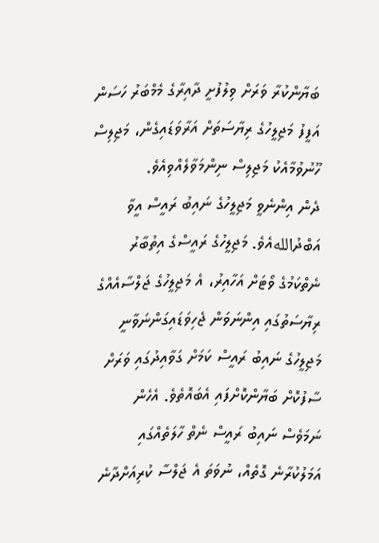ބަޔާންކުރާ ވަރަށް ވިލުފުށީ ދާއިރާގެ މެމްބަރު ހަސަން އަފީފު މަޖިލީހުގެ ރިޔާސަތަށް އަރާވަޑައިގެން، މަޖިލިސް ހޫނުވުމާއެކު މަޖިލިސް ނިންމަވާލެއްވިއެވެ.
ދެން އިންނެވީ މަޖިލީހުގެ ނައިބު ރައީސް އީވާ އަބްދުاللهއެވެ. މަޖިލީހުގެ ރައީސްގެ އިތުބާރު ނެތްކަމުގެ ވޯޓަށް އަހާއިރު، އެ މަޖިލީހުގެ ޖަލްސާއެއްގެ ރިޔާސަތުގައި އިންނަވަން ޖެހިވަޑައިގަންނަވާނީ މަޖިލީހުގެ ނައިބު ރައީސް ކަމަށް ގަވާއިދުގައި ވަރަށް ސާފުކޮށް ބަޔާންކޮށްފައި އެބައޮތެވެ. އެހެން ނަމަވެސް ނައިބު ރައީސް ނެތް ހާލަތެއްގައި އަމަލުކުރާނެ ގޮތެއް، ނުވަތަ އެ ޖަލްސާ ކުރިއަށްދާނެ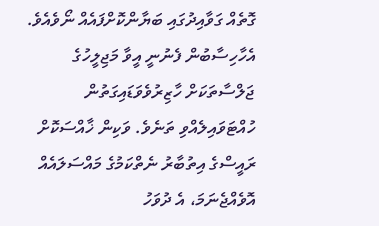ގޮތެއް ގަވާއިދުގައި ބަޔާންކޮށްފައެއް ނޯވެއެވެ.
އެހާހިސާބުން ފެނުނީ އީވާ މަޖިލީހުގެ ޖަލްސާތަކަށް ހާޒިރުވެވަޑައިގަތުން ހުއްޓަވައިލެއްވި ތަނެވެ. ވަކިން ޚާއްސަކޮށް ރައީސްގެ އިތުބާރު ނެތްކަމުގެ މައްސަލައެއް އޮވެއްޖެނަމަ، އެ ދުވަހު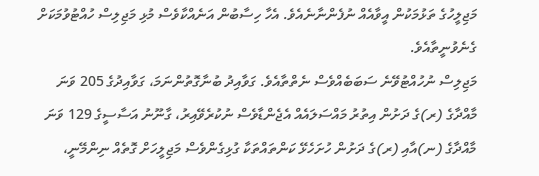މަޖިލީހުގެ ތަޅުމަކުން އީވާއެއް ނުފެންނާނެއެވެ. އެހާ ހިސާބުން އަނެއްކާވެސް މުޅި މަޖިލިސް ހުއްޓުވުމަކަށް ގެނެވުނީތާއެވެ.
މަޖިލިސް ނުހުއްޓުވޭނެ ސަބަބެއްވެސް ނެތްތާއެވެ. ގަވާއިދު ބުނާގޮތުންނަމަ، ގަވާއިދުގެ 205 ވަނަ މާއްދާގެ (ރ)ގެ ދަށުން އިތުރު މައްސަލައެއް އެޖެންޑާވެސް ނުކުރެވޭއިރު، ގާނޫނު އަސާސީގެ 129 ވަނަ މާއްދާގެ (ނ)އާއި (ރ)ގެ ދަށުން ހުށަހެޅޭ ކަންތައްތަކާ ގުޅިގެންވެސް މަޖިލީހަށް ގޮތެއް ނިންމޭނީ،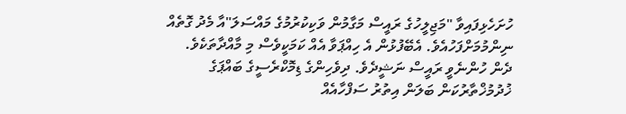ހުށަހެޅިފައިވާ "މަޖިލީހުގެ ރައީސް މަގާމުން ވަކިކުރުމުގެ މައްސަލަ"އާ މެދު ގޮތެއް ނިންމުމަށްފަހުއެވެ. އެބޭފުޅުން އެ ހިއްޕަވާ އެއް ކަމަކީވެސް މި މާއްދާތަކެވެ.
ދެން ހުންނެވީ ރައީސް ނަޝީދެވެ. ދިވެހިންގެ ޑިމޮކްރެސީގެ ބައްޕަގެ ޚުދުމުޚްތާރުކަން ބަލަން އިތުރު ސަފްހާއެއް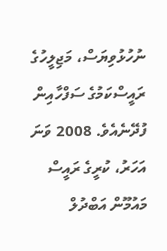ނުހުޅުވިޔަސް، މަޖިލީހުގެ ރައީސްކަމުގެ ސަފްހާއިން ފުދޭނެއެވެ. 2008 ވަނަ އަހަރު، ކުރީގެ ރައީސް މައުމޫން އަބްދުލް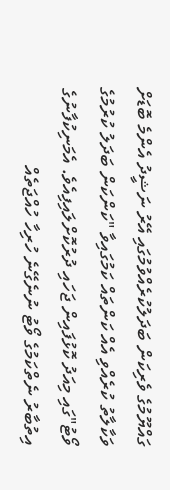ގައްޔޫމުގެ ވެރިކަން ބަދަލުކުރެއްވުމުގައި އޭރު ނަޝީދު އެންމެ ބޮޑަށް ވަކާލާތު ކުރެއްވި އެއް ކަންތައް ކަމުގައިވާ "ކަންކަން ބަދަލު ކުރުމުގެ ވޯޓު"ގައި މިއަދު ކޮޅުފައިން ޖަހައި ދުރުކޮށްލައިފިއެވެ. އެމަނިކުފާނުގެ އިތުބާރު ނެތްކަމުގެ ވޯޓު ނުނެގޭނެ ހުރިހާ ހުއްޖަތެއް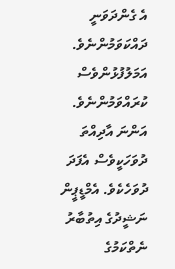އެ ގެންދަވަނީ ދައްކަވަމުންނެވެ. އަމަލުފުޅުންވެސް ކުރައްވަމުންނެވެ.
އަންނަ އާދިއްތަ ދުވަހަކީވެސް އެފަދަ ދުވަހެކެވެ. އެމްޑީޕީން ނަޝީދުގެ އިތުބާރު ނެތްކަމުގެ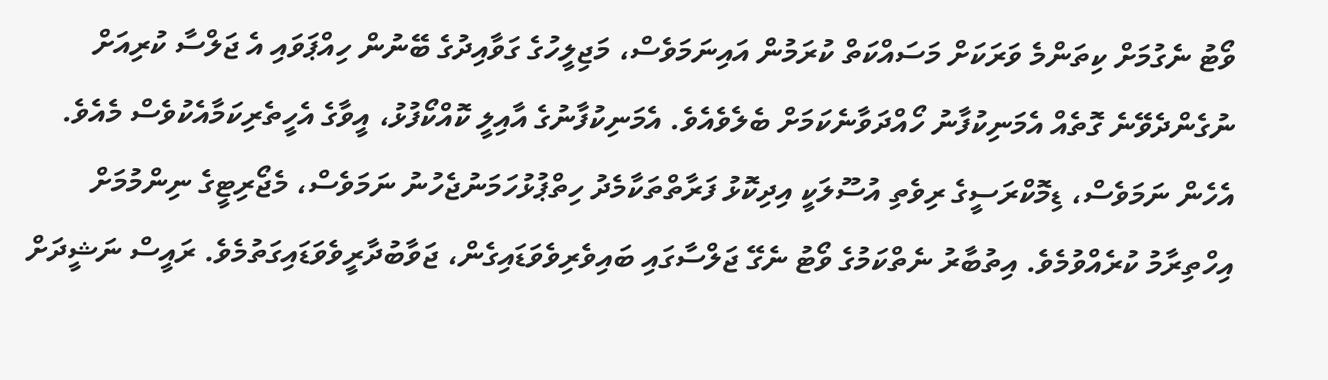ވޯޓު ނެގުމަށް ކިތަންމެ ވަރަކަށް މަސައްކަތް ކުރަމުން އައިނަމަވެސް، މަޖިލީހުގެ ގަވާއިދުގެ ބޭނުން ހިއްޕަވައި އެ ޖަލްސާ ކުރިއަށް ނުގެންދެވޭނެ ގޮތެއް އެމަނިކުފާނު ހޯއްދަވާނެކަމަށް ބެލެވެއެވެ. އެމަނިކުފާނުގެ އާއިލީ ކޮއްކޯފުޅު، އީވާގެ އެހީތެރިކަމާއެކުވެސް މެއެވެ.
އެހެން ނަމަވެސް، ޑިމޮކްރަސީގެ ރިވެތި އުސޫލަކީ އިދިކޮޅު ފަރާތްތަކާމެދު ހިތްޕުޅުހަމަނުޖެހުނު ނަމަވެސް، މެޖޯރިޓީގެ ނިންމުމަށް އިހްތިރާމު ކުރެއްވުމެވެ. އިތުބާރު ނެތްކަމުގެ ވޯޓު ނެގޭ ޖަލްސާގައި ބައިވެރިވެވަޑައިގެން، ޖަވާބުދާރީވެވަޑައިގަތުމެވެ. ރައީސް ނަޝީދަށް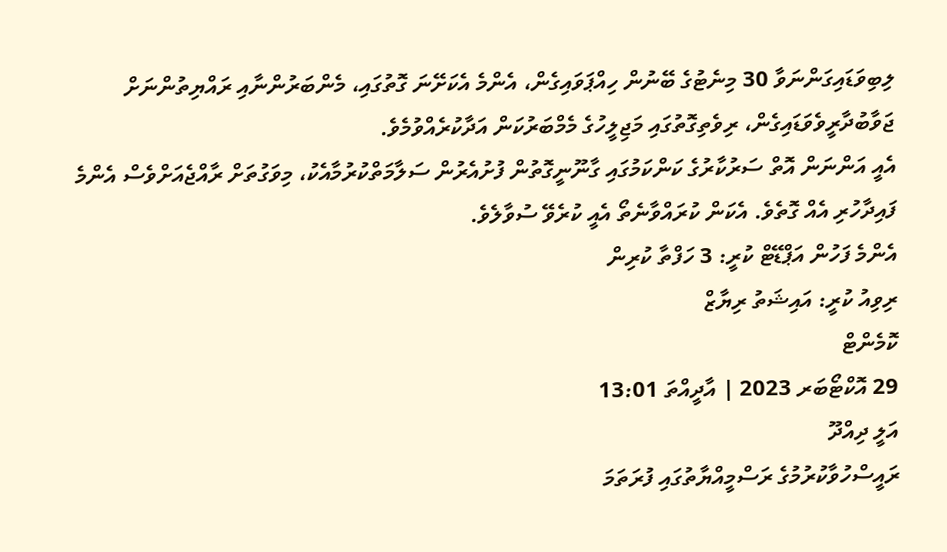ލިބިވަޑައިގަންނަވާ 30 މިނެޓުގެ ބޭނުން ހިއްޕަވައިގެން، އެންމެ އެކަށޭނަ ގޮތުގައި، މެންބަރުންނާއި ރައްޔިތުންނަށް ޖަވާބުދާރީވެވަޑައިގެން، ރިވެތިގޮތުގައި މަޖިލީހުގެ މެމްބަރުކަން އަދާކުރެއްވުމެވެ.
އެއީ އަންނަން އޮތް ސަރުކާރުގެ ކަންކަމުގައި ގާނޫނީގޮތުން ފުށުއެރުން ސަލާމަތްކުރުމާއެކު، މިވަގުތަށް ރާއްޖެއަށްވެސް އެންމެ ފައިދާހުރި އެއް ގޮތެވެ. އެކަން ކުރައްވާނެތޯ އެއީ ކުރެވޭ ސުވާލެވެ.
އެންމެ ފަހުން އަޕްޑޭޓް ކުރީ: 3 ހަފްތާ ކުރިން
ރިވިއު ކުރީ: އައިޝަތު ރިޔާޒް
ކޮމެންޓް
29 އޮކްޓޯބަރ 2023 | އާދީއްތަ 13:01
އަލީ ދިއްދޫ
ރައީސްހުވާކުރުމުގެ ރަސްމީއްޔާތުގައި ފުރަތަމަ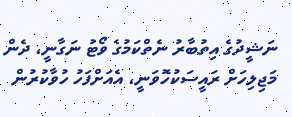ނަޝީދުގެ އިތުބާރު ނެތްކަމުގެ ވޯޓު ނަގާނީ، ދެން މަޖިލިހަށް ރައީސަކުހޮވަނީ، އެއަށްފަހު ހުވާކުރުން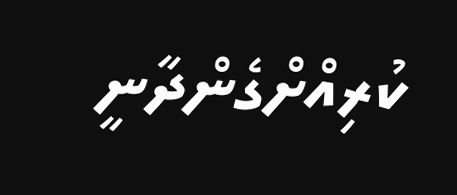ކުރިއްށްގެންދާނީ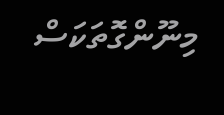މިނޫންގޮތަކަސް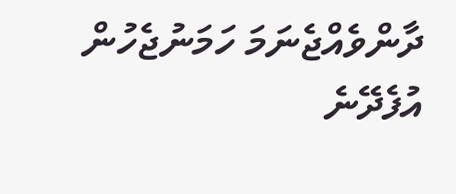ދާންވެއްޖެނަމަ ހަމަނުޖެހުން އުފެދޭނެ